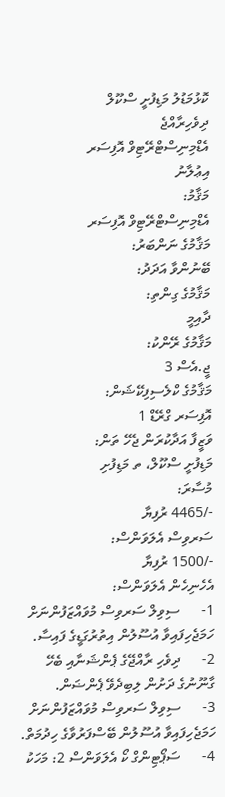ކޮޅުމަޑުލު މަޑިފުށީ ސްކޫލް
ދިވެހިރާއްޖެ
އެޑްމިނިސްޓްރޭޓިވް އޮފިސަރ
އިޢުލާނު
މަޤާމު:
އެޑްމިނިސްޓްރޭޓިވް އޮފިސަރ
މަޤާމުގެ ނަންބަރު:
ބޭނުންވާ އަދަދު:
މަޤާމުގެ ގިންތި:
ދާއިމީ
މަޤާމުގެ ރޭންކު:
ޖީ.އެސް 3
މަޤާމުގެ ކްލެސިފިކޭޝަން:
އޮފިސަރ ގްރޭޑް 1
ވަޒީފާ އަދާކުރަން ޖެހޭ ތަން:
މަޑިފުށީ ސްކޫލް، ތ މަޑިފުށި
މުސާރަ:
-/4465 ރުފިޔާ
ސަރވިސް އެލަވަންސް:
-/1500 ރުފިޔާ
އެހެނިހެން އެލަވަންސް:
1-      ސިވިލް ސަރވިސް މުވައްޒަފުންނަށް ހަމަޖެހިފައިވާ އުސޫލުން އިތުރުގަޑީގެ ފައިސާ.
2-      ދިވެހި ރާއްޖޭގެ ޕެންޝަނާއި ބެހޭ ގާނޫނުގެ ދަށުން ލިބިދެވޭ ޕެންޟަން.
3-      ސިވިލް ސަރވިސް މުވައްޒަފުންނަށް ހަމަޖެހިފައިވާ އުސޫލުން ބޭސްފަރުވާގެ ހިދުމަތް.
4-      ސަޕޯޓިންގް ކޯ އެލަވަންސް 2: މަހަކު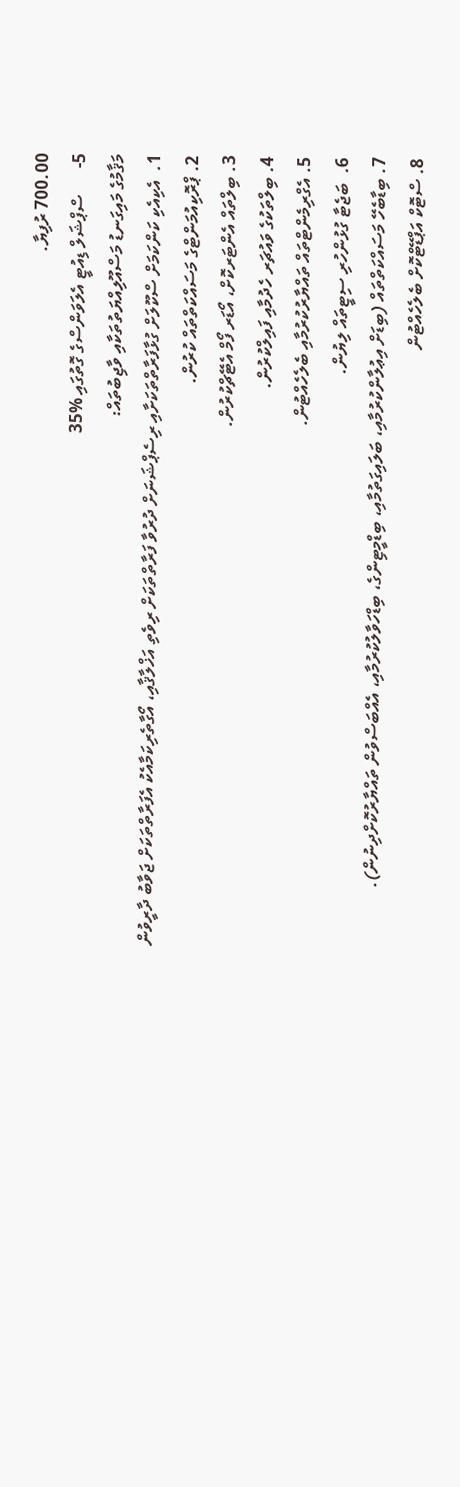700.00 ރުފިޔާ.
5-      ސްޕްޝަލް ޑިއުޓީ އެލަވަންސްގެ ގޮތުގައި %35
މަޤާމުގެ މައިގަނޑު މަސްއޫލިއްޔަތުތަކާއި ވާޖިބުތައް:
1.  އެކިއެކި ކަންކަމަށް ސްކޫލަށް ގުޅާފަރާތްތަކަށާއި ރިސެޕްޝަނަށް ދުރުވާ ފަރާތްތަކަށް ރިވެތި އަޚްލާޤާއި، އޯގާތެރިކަމާއެކު އެފަރާތްތަކަށް ޖަވާބު ދާރީވުން
2. ޕްރޮކިއުމަންޓްގެ މަސައްކަތްތައް ކުރުން.
3. ބިލްތައް އެންޓަރކޮށް، އޯޑަރ ފޯމް އެޓޭޗްކުރުން.
4. ބިލްތަކުގެ ވައުޗަރ ހެދުމާއި ފައިލްކުރުން.
5. އެގްރިމެންޓްތައް ތައްޔާރުކުރުމާއި ބެލެހެއްޓުން.
6.  ބަޖެޓާ ގުޅުންހުރި ސިޓީތައް ލިޔުން.
7. ބިޑާބެހޭ މަސައްކަތްތައް (ބިޑަށް އިޢުލާންކުރުމާއި، ބަލައިގަތުމާއި، ބިޑްމީޓިންގެ، ބިޑްހަވާލުކުރުމާއި، އެއްބަސްވުން ތައްޔާރުކޮށްދިނުން).
8. ސްޓޮކް އަޕްޑޭޓްކޮށް ބެލެހެއްޓުން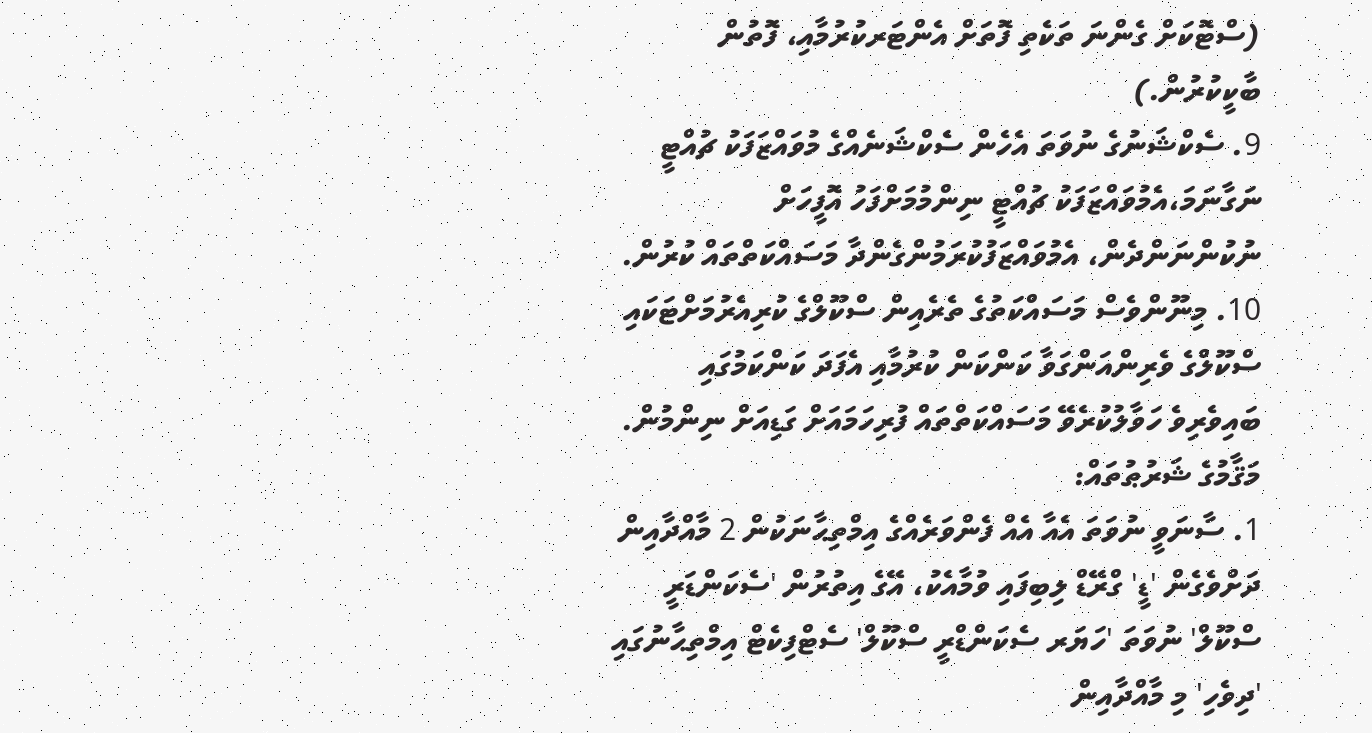(ސްޓޮކަށް ގެންނަ ތަކެތި ފޮތަށް އެންޓަރކުރުމާއި، ފޮތުން ބާކީކުރުން.)
9. ސެކްޝަނުގެ ނުވަތަ އެހެން ސެކްޝަނެއްގެ މުވައްޒަފަކު ޗުއްޓީ ނަގާނަމަ،އެމުވައްޒަފަކު ޗުއްޓީ ނިންމުމަށްފަހު އޮފީހަށް ނުކުންނަންދެން، އެމުވައްޒަފުކުރަމުންގެންދާ މަސައްކަތްތައް ކުރުން.
10. މިނޫންވެސް މަސައްކަތުގެ ތެރެއިން ސްކޫލްގެ ކުރިއެރުމަށްޓަކައި ސްކޫލްގެ ވެރިންއަންގަވާ ކަންކަން ކުރުމާއި އެފަދަ ކަންކަމުގައި ބައިވެރިވެ ހަވާލުކުރެވޭ މަސައްކަތްތައް ފުރިހަމައަށް ގަޑިއަށް ނިންމުން.
މަޤާމުގެ ޝަރުޠުތައް:
1. ސާނަވީ ނުވަތަ އެއާ އެއް ފެންވަރެއްގެ އިމްތިޙާނަކުން 2 މާއްދާއިން ދަށްވެގެން 'ޑީ' ގްރޭޑް ލިބިފައި ވުމާއެކު، އޭގެ އިތުރުން 'ސެކަންޑަރީ ސްކޫލް' ނުވަތަ 'ހަޔަރ ސެކަންޑްރީ ސްކޫލް' ސެޓްފިކެޓް އިމްތިޙާނުގައި 'ދިވެހި' މި މާއްދާއިން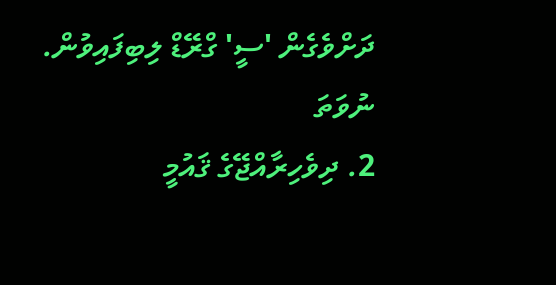ދަށްވެގެން 'ސީ' ގްރޭޑް ލިބިފައިވުން.
ނުވަތަ
2. ދިވެހިރާއްޖޭގެ ޤައުމީ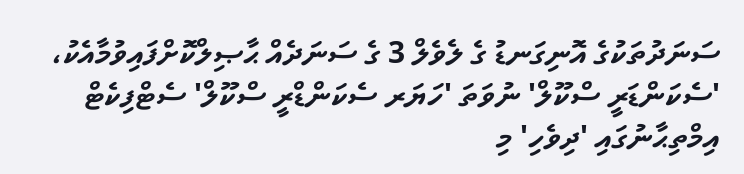ސަނަދުތަކުގެ އޮނިގަނޑު ގެ ލެވެލް 3 ގެ ސަނަދެއް ޙާޞިލްކޮށްފައިވުމާއެކު، 'ސެކަންޑަރީ ސްކޫލް' ނުވަތަ 'ހަޔަރ ސެކަންޑްރީ ސްކޫލް' ސެޓްފިކެޓް އިމްތިޙާނުގައި 'ދިވެހި' މި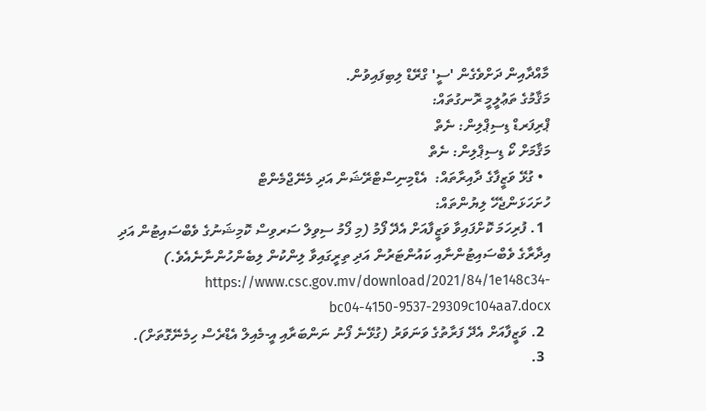މާއްދާއިން ދަށްވެގެން 'ސީ' ގްރޭޑް ލިބިފައިވުން.
މަޤާމުގެ ތަޢުލީމީ ރޮނގުތައް:
ޕްރިފަރޑް ޑިސިޕްލިން: ނެތް
މަޤާމަށް ކޯ ޑިސިޕްލިން: ނެތް
  • ގުޅޭ ވަޒީފާގެ ދާއިރާތައް:  އެޑްމިނިސްޓްރޭޝަން އަދި މެނޭޖްމެންޓް
ހުށަހަޅަންޖެހޭ ލިޔުންތައް:
  1. ފުރިހަމަ ކޮށްފައިވާ ވަޒީފާއަށް އެދޭ ފޯމު (މި ފޯމު ސިވިލް ސަރވިސް ކޮމިޝަނުގެ ވެބްސައިޓުން އަދި އިދާރާގެ ވެބްސައިޓުންނާއި ކައުންޓަރުން އަދި ތިރީގައިވާ ލިންކުން ލިބެންހުންނާނެއެވެ.)  https://www.csc.gov.mv/download/2021/84/1e148c34-bc04-4150-9537-29309c104aa7.docx
  2. ވަޒީފާއަށް އެދޭ ފަރާތުގެ ވަނަވަރު (ގުޅޭނެ ފޯނު ނަންބަރާއި އީ-މެއިލް އެޑްރެސް ހިމެނޭގޮތަށް).
  3.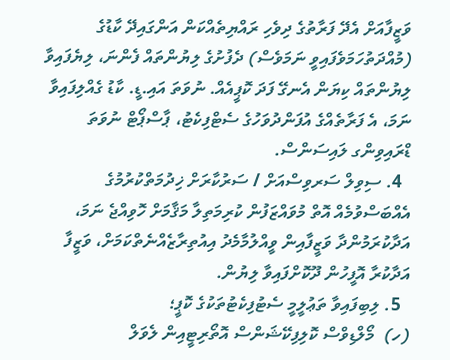ވަޒީފާއަށް އެދޭ ފަރާތުގެ ދިވެހި ރައްޔިތެއްކަން އަންގައިދޭ ކާޑުގެ (މުއްދަތުހަމަވެފައިވީ ނަމަވެސް) ދެފުށުގެ ލިޔުންތައް ފެންނަ، ލިޔެފައިވާ ލިޔުންތައް ކިޔަން އެނގޭ ފަދަ ކޮޕީއެއް. ނުވަތަ އައި.ޑީ. ކާޑު ގެއްލިފައިވާ ނަމަ، އެ ފަރާތެއްގެ އުފަންދުވަހުގެ ސެޓްފިކެޓު، ޕާސްޕޯޓް ނުވަތަ ޑްރައިވިންގ ލައިސަންސް.
  4. ސިވިލް ސަރވިސްއަށް / ސަރުކާރަށް ޚިދުމަތްކުރުމުގެ އެއްބަސްވުމެއް އޮތް މުވައްޒަފުން ކުރިމަތިލާ މަޤާމަށް ހޮވިއްޖެ ނަމަ، އަދާކުރަމުންދާ ވަޒީފާއިން ވީއްލުމާމެދު އިއުތިރާޒެއްނެތްކަމަށް، ވަޒީފާ އަދާކުރާ އޮފީހުން ދޫކޮށްފައިވާ ލިޔުން.
  5. ލިބިފައިވާ ތަޢުލީމީ ސެޓުފިކެޓުތަކުގެ ކޮޕީ؛
(ހ)  މޯލްޑިވްސް ކޮލިފިކޭޝަންސް އޮތޯރިޓީއިން ލެވަލް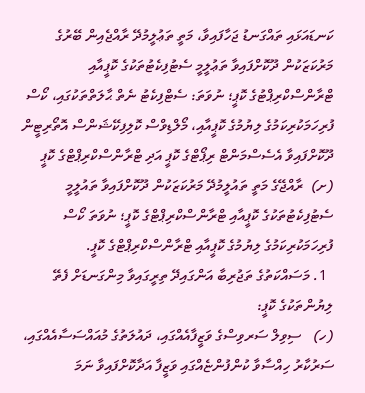ކަނޑައަޅައި ތައްގަނޑު ޖަހާފައިވާ، މަތީ ތަޢުލީމުދޭ ރާއްޖެއިން ބޭރުގެ މަރުކަޒަކުން ދޫކޮށްފައިވާ ތަޢުލީމީ ސެޓުފިކެޓުތަކުގެ ކޮޕީއާއި ޓްރާންސްކްރިޕްޓުގެ ކޮޕީ؛ ނުވަތަ: ސެޓްފިކެޓު ނެތް ޙާލަތްތަކުގައި، ކޯސް ފުރިހަމަކުރިކަމުގެ ލިޔުމުގެ ކޮޕީއާއި، މޯލްޑިވްސް ކޮލިފިކޭޝަންސް އޮތޯރިޓީން ދޫކޮށްފައިވާ އެސެސްމަންޓް ރިޕޯޓްގެ ކޮޕީ އަދި ޓްރާންސްކްރިޕްޓްގެ ކޮޕީ
(ށ)  ރާއްޖޭގެ މަތީ ތައުލީމުދޭ މަރުކަޒަކުން ދޫކޮށްފައިވާ ތައުލީމީ ސެޓުފިކެޓުތަކުގެ ކޮޕީއާއި ޓްރާންސްކްރިޕްޓްގެ ކޮޕީ؛ ނުވަތަ ކޯސް ފުރިހަމަކުރިކަމުގެ ލިޔުމުގެ ކޮޕީއާއި ޓްރާންސްކްރިޕްޓްގެ ކޮޕީ.
  1. މަސައްކަތުގެ ތަޖުރިބާ އަންގައިދޭ ތިރީގައިވާ މިންގަނޑަށް ފެތޭ ލިޔުންތަކުގެ ކޮޕީ:
(ހ)   ސިވިލް ސަރވިސްގެ ވަޒީފާއެއްގައި، ދައުލަތުގެ މުއައްސަސާއެއްގައި، ސަރުކާރު ހިއްސާވާ ކުންފުންޏެއްގައި ވަޒީފާ އަދާކޮށްފައިވާ ނަމަ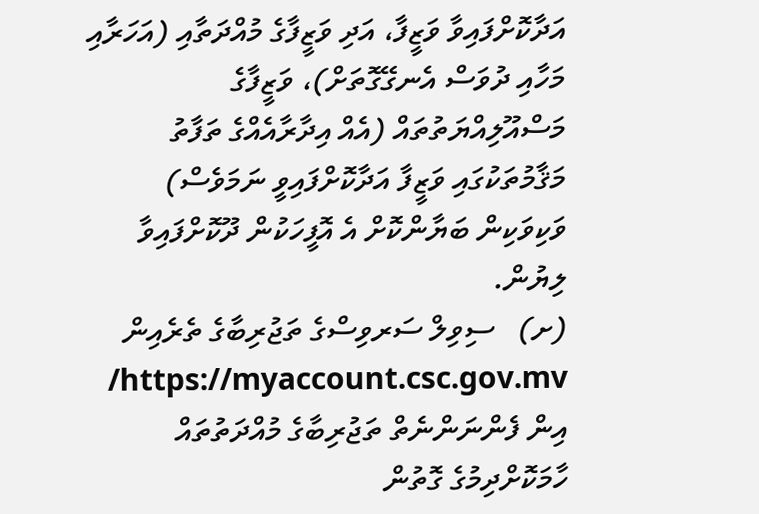އަދާކޮށްފައިވާ ވަޒީފާ، އަދި ވަޒީފާގެ މުއްދަތާއި (އަހަރާއި މަހާއި ދުވަސް އެނގޭގޮތަށް)، ވަޒީފާގެ މަސްއޫލިއްޔަތުތައް (އެއް އިދާރާއެއްގެ ތަފާތު މަޤާމުތަކުގައި ވަޒީފާ އަދާކޮށްފައިވީ ނަމަވެސް) ވަކިވަކިން ބަޔާންކޮށް އެ އޮފީހަކުން ދޫކޮށްފައިވާ ލިޔުން.
(ށ)   ސިވިލް ސަރވިސްގެ ތަޖުރިބާގެ ތެރެއިން https://myaccount.csc.gov.mv/ އިން ފެންނަންނެތް ތަޖުރިބާގެ މުއްދަތުތައް ހާމަކޮށްދިމުގެ ގޮތުން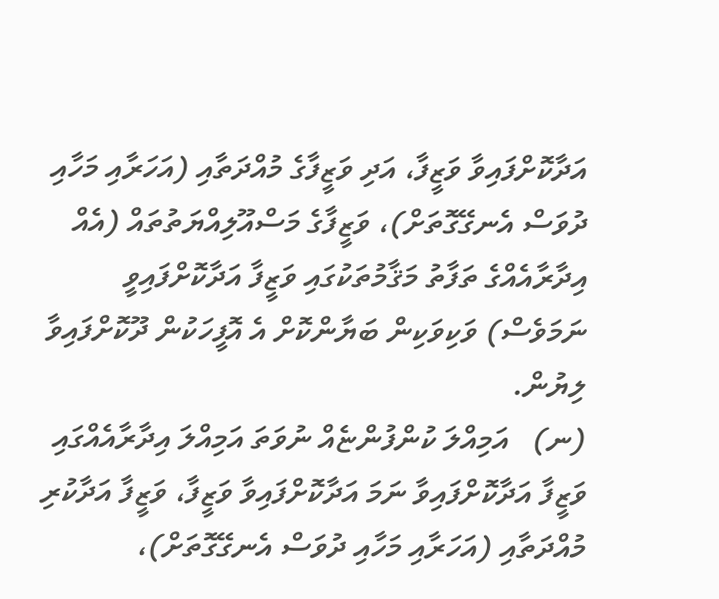އަދާކޮށްފައިވާ ވަޒީފާ، އަދި ވަޒީފާގެ މުއްދަތާއި (އަހަރާއި މަހާއި ދުވަސް އެނގޭގޮތަށް)، ވަޒީފާގެ މަސްއޫލިއްޔަތުތައް (އެއް އިދާރާއެއްގެ ތަފާތު މަޤާމުތަކުގައި ވަޒީފާ އަދާކޮށްފައިވީ ނަމަވެސް) ވަކިވަކިން ބަޔާންކޮށް އެ އޮފީހަކުން ދޫކޮށްފައިވާ ލިޔުން.
(ނ)   އަމިއްލަ ކުންފުންޏެއް ނުވަތަ އަމިއްލަ އިދާރާއެއްގައި ވަޒީފާ އަދާކޮށްފައިވާ ނަމަ އަދާކޮށްފައިވާ ވަޒީފާ، ވަޒީފާ އަދާކުރި މުއްދަތާއި (އަހަރާއި މަހާއި ދުވަސް އެނގޭގޮތަށް)،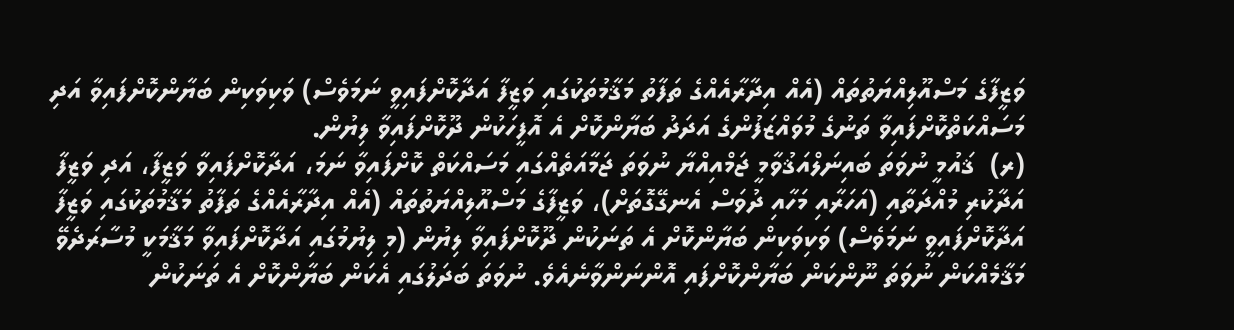ވަޒީފާގެ މަސްއޫލިއްޔަތުތައް (އެއް އިދާރާއެއްގެ ތަފާތު މަޤާމުތަކުގައި ވަޒީފާ އަދާކޮށްފައިވީ ނަމަވެސް) ވަކިވަކިން ބަޔާންކޮށްފައިވާ އަދި މަސައްކަތްކޮށްފައިވާ ތަނުގެ މުވައްޒަފުންގެ އަދަދު ބަޔާންކޮށް އެ އޮފީހަކުން ދޫކޮށްފައިވާ ލިޔުން.
(ރ)  ޤައުމީ ނުވަތަ ބައިނަލްއަޤުވާމީ ޖަމްއިއްޔާ ނުވަތަ ޖަމާއަތެއްގައި މަސައްކަތް ކޮށްފައިވާ ނަމަ، އަދާކޮށްފައިވާ ވަޒީފާ، އަދި ވަޒީފާ އަދާކުރި މުއްދަތާއި (އަހަރާއި މަހާއި ދުވަސް އެނގޭގޮތަށް)، ވަޒީފާގެ މަސްއޫލިއްޔަތުތައް (އެއް އިދާރާއެއްގެ ތަފާތު މަޤާމުތަކުގައި ވަޒީފާ އަދާކޮށްފައިވީ ނަމަވެސް) ވަކިވަކިން ބަޔާންކޮށް އެ ތަނަކުން ދޫކޮށްފައިވާ ލިޔުން (މި ލިޔުމުގައި އަދާކޮށްފައިވާ މަޤާމަކީ މުސާރަދެވޭ މަޤާމެއްކަން ނުވަތަ ނޫންކަން ބަޔާންކޮށްފައި އޮންނަންވާނެއެވެ. ނުވަތަ ބަދަލުގައި އެކަން ބަޔާންކޮށް އެ ތަނަކުން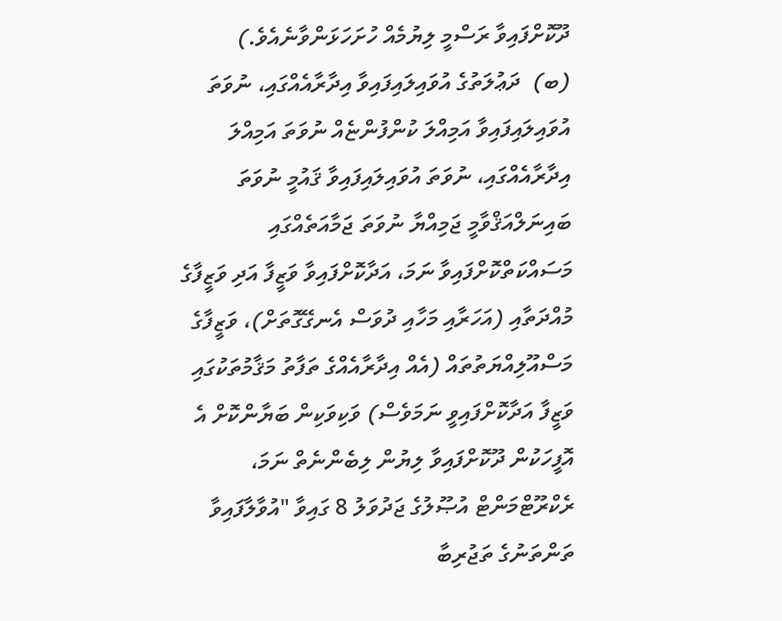ދޫކޮށްފައިވާ ރަސްމީ ލިޔުމެއް ހުށަހަޅަންވާނެއެވެ.)
(ބ)  ދަޢުލަތުގެ އުވައިލައިފައިވާ އިދާރާއެއްގައި، ނުވަތަ އުވައިލައިފައިވާ އަމިއްލަ ކުންފުންޏެއް ނުވަތަ އަމިއްލަ އިދާރާއެއްގައި، ނުވަތަ އުވައިލައިފައިވާ ޤައުމީ ނުވަތަ ބައިނަލްއަޤްވާމީ ޖަމިއްޔާ ނުވަތަ ޖަމާއަތެއްގައި މަސައްކަތްކޮށްފައިވާ ނަމަ، އަދާކޮށްފައިވާ ވަޒީފާ އަދި ވަޒީފާގެ މުއްދަތާއި (އަހަރާއި މަހާއި ދުވަސް އެނގޭގޮތަށް)، ވަޒީފާގެ މަސްއޫލިއްޔަތުތައް (އެއް އިދާރާއެއްގެ ތަފާތު މަޤާމުތަކުގައި ވަޒީފާ އަދާކޮށްފައިވީ ނަމަވެސް) ވަކިވަކިން ބަޔާންކޮށް އެ އޮފީހަކުން ދޫކޮށްފައިވާ ލިޔުން ލިބެންނެތް ނަމަ، ރެކްރޫޓްމަންޓް އުޞޫލުގެ ޖަދުވަލު 8 ގައިވާ "އުވާލާފައިވާ ތަންތަނުގެ ތަޖުރިބާ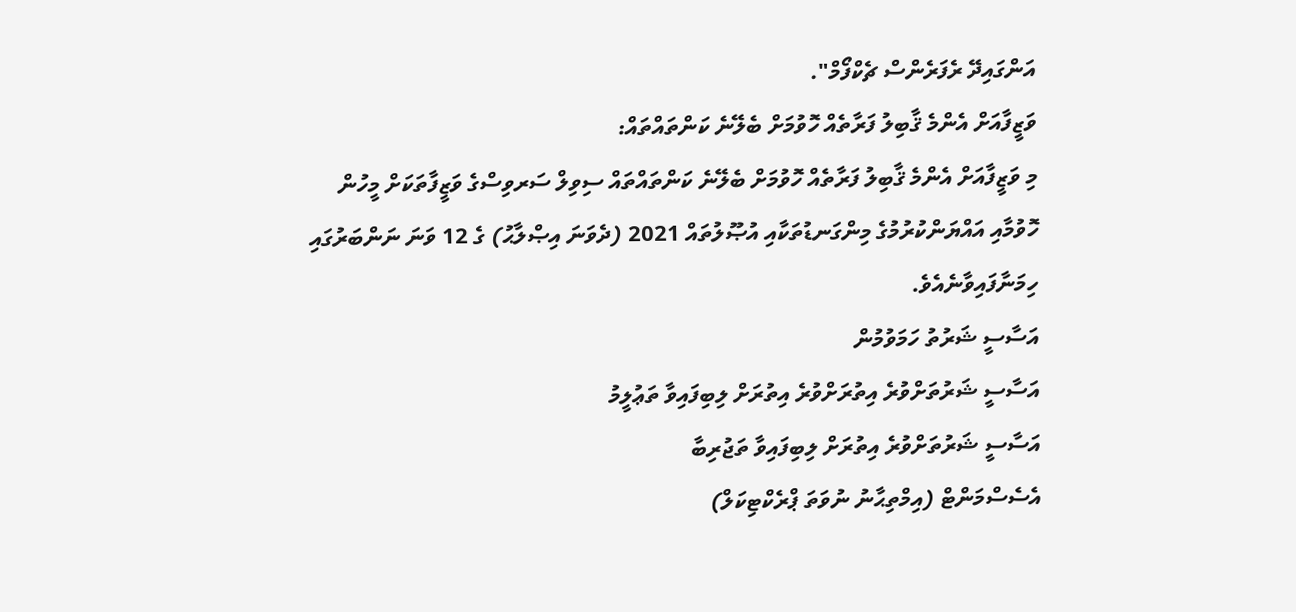އަންގައިދޭ ރެފަރެންސް ޗެކްފޯމް".
ވަޒީފާއަށް އެންމެ ޤާބިލު ފަރާތެއް ހޮވުމަށް ބެލޭނެ ކަންތައްތައް:
މި ވަޒީފާއަށް އެންމެ ޤާބިލު ފަރާތެއް ހޮވުމަށް ބެލޭނެ ކަންތައްތައް ސިވިލް ސަރވިސްގެ ވަޒީފާތަކަށް މީހުން
ހޮވުމާއި އައްޔަންކުރުމުގެ މިންގަނޑުތަކާއި އުޞޫލުތައް 2021 (ދެވަނަ އިޞްލާޙު) ގެ 12 ވަނަ ނަންބަރުގައި
ހިމަނާފައިވާނެއެވެ.
އަސާސީ ޝަރުތު ހަމަވުމުން
އަސާސީ ޝަރުތަށްވުރެ އިތުރަށްވުރެ އިތުރަށް ލިބިފައިވާ ތަޢުލީމު
އަސާސީ ޝަރުތަށްވުރެ އިތުރަށް ލިބިފައިވާ ތަޖުރިބާ
އެސެސްމަންޓް (އިމްތިޙާނު ނުވަތަ ޕްރެކްޓިކަލް)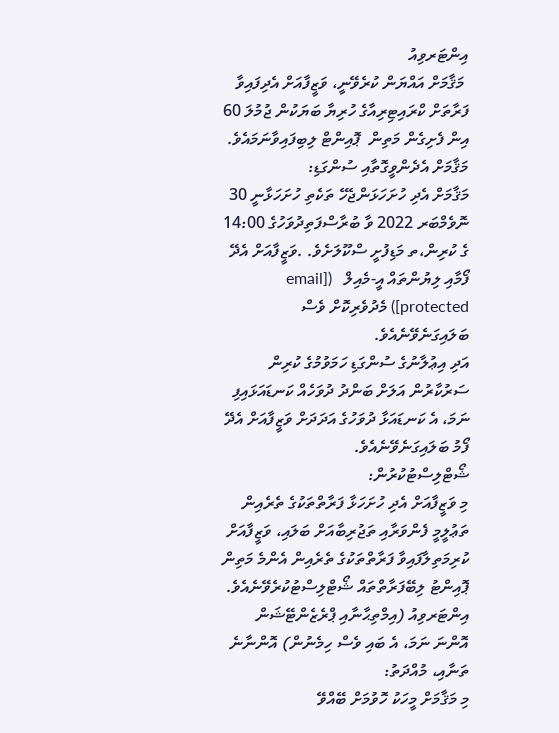އިންޓަރވިއު
 މަޤާމަށް އައްޔަން ކުރެވޭނީ، ވަޒީފާއަށް އެދިފައިވާ ފަރާތަށް ކްރައިޓިރިއާގެ ހުރިޔާ ބަޔަކުން ޖުމުލަ 60 އިން ފެށިގެން މަތިން  ޕޮއިންޓް ލިބިފައިވާނަމައެވެ.
މަޤާމަށް އެދެންވީގޮތާއި ސުންގަޑި:
މަޤާމަށް އެދި ހުށަހަޅަންޖެހޭ ތަކެތި ހުށަހަޅާނީ 30 ނޮވެމްބަރ 2022 ވާ ބުރާސްފަތިދުވަހުގެ 14:00 ގެ ކުރިން،ތ މަޑިފުށީ ސްކޫލަށެވެ. .ވަޒީފާއަށް އެދޭ ފޯމާއި ލިޔުންތައް އީ-މެއިލް   ([email protected]) މެދުވެރިކޮށް ވެސް ބަލައިގަނެވޭނެއެވެ.
އަދި އިޢުލާނުގެ ސުންގަޑި ހަމަވުމުގެ ކުރިން ސަރުކާރުން އަލަށް ބަންދު ދުވަހެއް ކަނޑައަޅައިފި ނަމަ، އެ ކަނޑައަޅާ ދުވަހުގެ އަދަދަށް ވަޒީފާއަށް އެދޭ ފޯމު ބަލައިގަނެވޭނެއެވެ.
ޝޯޓްލިސްޓުކުރުން:
މި ވަޒީފާއަށް އެދި ހުށަހަޅާ ފަރާތްތަކުގެ ތެރެއިން ތަޢުލީމީ ފެންވަރާއި ތަޖުރިބާއަށް ބަލައި، ވަޒީފާއަށް ކުރިމަތިލާފައިވާ ފަރާތްތަކުގެ ތެރެއިން އެންމެ މަތިން ޕޮއިންޓު ލިބޭފަރާތްތައް ޝޯޓްލިސްޓުކުރެވޭނެއެވެ.
އިންޓަރވިއު (އިމްތިޙާނާއި ޕްރެޒެންޓޭޝަން އޮންނަ ނަމަ، އެ ބައި ވެސް ހިމެނުން) އޮންނާނެ ތަނާއި، މުއްދަތު:
މި މަޤާމަށް މީހަކު ހޮވުމަށް ބޭއްވޭ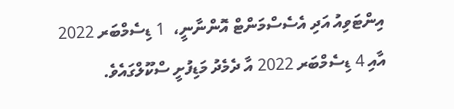އިންޓަވިއު އަދި އެސެސްމަންޓް އޮންނާނީ،  1 ޑިސެމްބަރ 2022 އާއި 4 ޑިސެމްބަރ 2022 އާ ދެމެދު މަޑިފުށީ ސްކޫލްގައެވެ.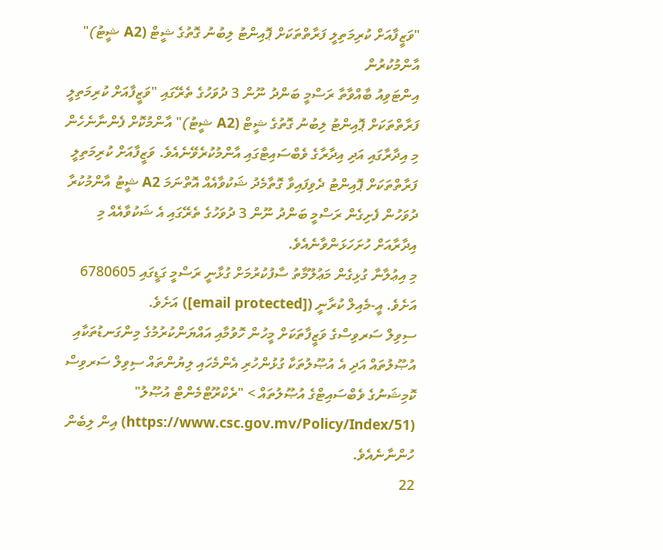"ވަޒީފާއަށް ކުރިމަތިލީ ފަރާތްތަކަށް ޕޮއިންޓު ލިބުނު ގޮތުގެ ޝީޓް (A2 ޝީޓު)" އާންމުކުރުން
އިންޓަވިއު ބާއްވާތާ ރަސްމީ ބަންދު ނޫން 3 ދުވަހުގެ ތެރޭގައި "ވަޒީފާއަށް ކުރިމަތިލީ ފަރާތްތަކަށް ޕޮއިންޓު ލިބުނު ގޮތުގެ ޝީޓް (A2 ޝީޓު)" އާންމުކޮށް ފެންނާނެހެން މި އިދާރާގައި އަދި އިދާރާގެ ވެބްސައިޓްގައި އާންމުކުރެވޭނެއެވެ. ވަޒީފާއަށް ކުރިމަތިލީ ފަރާތްތަކަށް ޕޮއިންޓު ދެވިފައިވާ ގޮތާމެދު ޝަކުވާއެއް އޮތްނަމަ A2 ޝީޓު އާންމުކުރާ ދުވަހުން ފެށިގެން ރަސްމީ ބަންދު ނޫން 3 ދުވަހުގެ ތެރޭގައި އެ ޝަކުވާއެއް މި އިދާރާއަށް ހުށަހަޅަންވާނެއެވެ.
މި އިޢުލާނާ ގުޅިގެން މަޢުލޫމާތު ސާފުކުރުމަށް ގުޅާނީ ރަސްމީ ގަޑީގައި 6780605 އަށެވެ. އީ-މެއިލް ކުރާނީ ([email protected]) އަށެވެ.
ސިވިލް ސަރވިސްގެ ވަޒީފާތަކަށް މީހުން ހޮވުމާއި އައްޔަންކުރުމުގެ މިންގަނޑުތަކާއި އުޞޫލުތައް އަދި އެ އުޞޫލުތަކާ ގުޅުންހުރި އެންމެހައި ލިޔުންތައް ސިވިލް ސަރވިސް ކޮމިޝަނުގެ ވެބްސައިޓްގެ އުޞޫލުތައް > "ރެކްރޫޓްމެންޓް އުޞޫލު" (https://www.csc.gov.mv/Policy/Index/51) އިން ލިބެން ހުންނާނެއެވެ.
22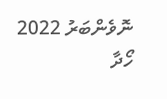ނޮވެންބަރު 2022
ހޯދާ